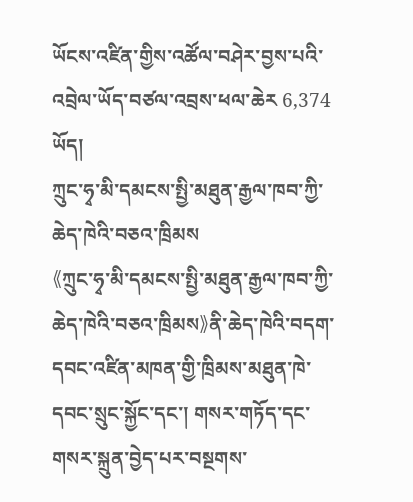ཡོངས་འཛིན་གྱིས་འཚོལ་བཤེར་བྱས་པའི་འབྲེལ་ཡོད་བཙལ་འབྲས་ཕལ་ཆེར 6,374 ཡོད།
ཀྲུང་ཧྭ་མི་དམངས་སྤྱི་མཐུན་རྒྱལ་ཁབ་ཀྱི་ཆེད་ཁེའི་བཅའ་ཁྲིམས
《ཀྲུང་ཧྭ་མི་དམངས་སྤྱི་མཐུན་རྒྱལ་ཁབ་ཀྱི་ཆེད་ཁེའི་བཅའ་ཁྲིམས》ནི་ཆེད་ཁེའི་བདག་དབང་འཛིན་མཁན་གྱི་ཁྲིམས་མཐུན་ཁེ་དབང་སྲུང་སྐྱོང་དང་། གསར་གཏོད་དང་གསར་སྐྲུན་བྱེད་པར་བསྔགས་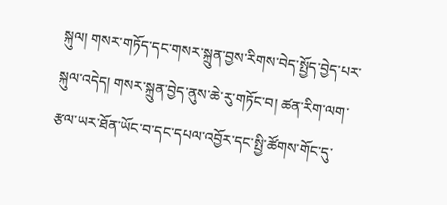སྐུལ། གསར་གཏོད་དང་གསར་སྐྲུན་བྱས་རིགས་བེད་སྤྱོད་བྱེད་པར་སྐུལ་འདེད། གསར་སྐྲུན་བྱེད་ནུས་ཆེ་རུ་གཏོང་བ། ཚན་རིག་ལག་རྩལ་ཡར་ཐོན་ཡོང་བ་དང་དཔལ་འབྱོར་དང་སྤྱི་ཚོགས་གོང་དུ་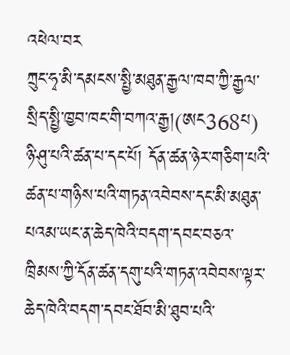འཕེལ་བར
ཀྲུང་ཧྭ་མི་དམངས་སྤྱི་མཐུན་རྒྱལ་ཁབ་ཀྱི་རྒྱལ་སྲིད་སྤྱི་ཁྱབ་ཁང་གི་བཀའ་རྒྱ།(ཨང368པ)
ཉི་ཤུ་པའི་ཚན་པ་དང་པོ། དོན་ཚན་ཉེར་གཅིག་པའི་ཚན་པ་གཉིས་པའི་གཏན་འབེབས་དང་མི་མཐུན་པའམ་ཡང་ན་ཆེད་ཁེའི་བདག་དབང་བཅའ་ཁྲིམས་ཀྱི་དོན་ཚན་དགུ་པའི་གཏན་འབེབས་ལྟར་ཆེད་ཁེའི་བདག་དབང་ཐོབ་མི་ཐུབ་པའི་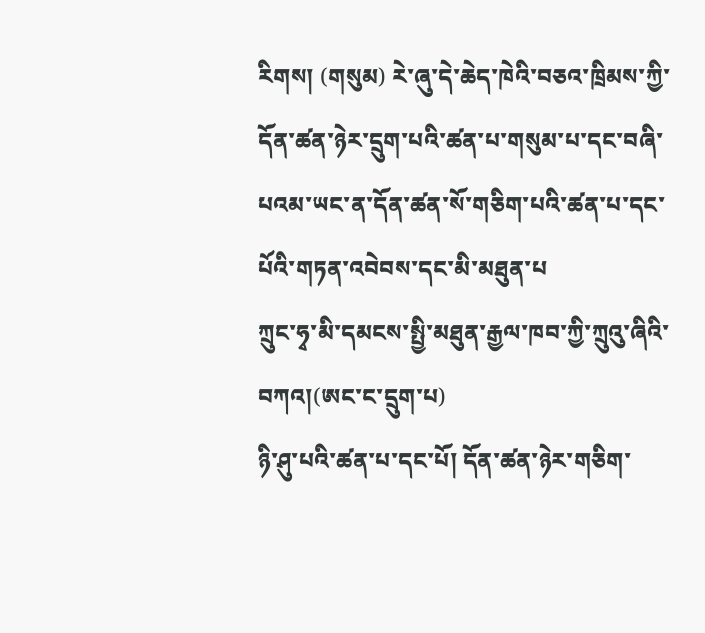རིགས། (གསུམ) རེ་ཞུ་དེ་ཆེད་ཁེའི་བཅའ་ཁྲིམས་ཀྱི་དོན་ཚན་ཉེར་དྲུག་པའི་ཚན་པ་གསུམ་པ་དང་བཞི་པའམ་ཡང་ན་དོན་ཚན་སོ་གཅིག་པའི་ཚན་པ་དང་པོའི་གཏན་འབེབས་དང་མི་མཐུན་པ
ཀྲུང་ཧྭ་མི་དམངས་སྤྱི་མཐུན་རྒྱལ་ཁབ་ཀྱི་ཀྲུའུ་ཞིའི་བཀའ།(ཨང་ང་དྲུག་པ)
ཉི་ཤུ་པའི་ཚན་པ་དང་པོ། དོན་ཚན་ཉེར་གཅིག་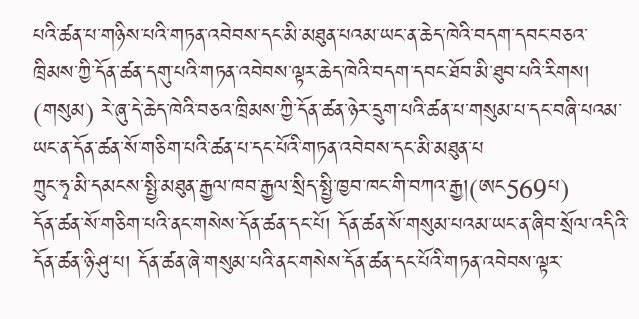པའི་ཚན་པ་གཉིས་པའི་གཏན་འབེབས་དང་མི་མཐུན་པའམ་ཡང་ན་ཆེད་ཁེའི་བདག་དབང་བཅའ་ཁྲིམས་ཀྱི་དོན་ཚན་དགུ་པའི་གཏན་འབེབས་ལྟར་ཆེད་ཁེའི་བདག་དབང་ཐོབ་མི་ཐུབ་པའི་རིགས། (གསུམ) རེ་ཞུ་དེ་ཆེད་ཁེའི་བཅའ་ཁྲིམས་ཀྱི་དོན་ཚན་ཉེར་དྲུག་པའི་ཚན་པ་གསུམ་པ་དང་བཞི་པའམ་ཡང་ན་དོན་ཚན་སོ་གཅིག་པའི་ཚན་པ་དང་པོའི་གཏན་འབེབས་དང་མི་མཐུན་པ
ཀྲུང་ཧྭ་མི་དམངས་སྤྱི་མཐུན་རྒྱལ་ཁབ་རྒྱལ་སྲིད་སྤྱི་ཁྱབ་ཁང་གི་བཀའ་རྒྱ།(ཨང569པ)
དོན་ཚན་སོ་གཅིག་པའི་ནང་གསེས་དོན་ཚན་དང་པོ། དོན་ཚན་སོ་གསུམ་པའམ་ཡང་ན་ཞིབ་སྲོལ་འདིའི་དོན་ཚན་ཉི་ཤུ་པ། དོན་ཚན་ཞེ་གསུམ་པའི་ནང་གསེས་དོན་ཚན་དང་པོའི་གཏན་འབེབས་ལྟར་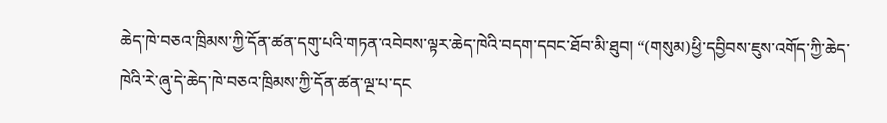ཆེད་ཁེ་བཅའ་ཁྲིམས་ཀྱི་དོན་ཚན་དགུ་པའི་གཏན་འབེབས་ལྟར་ཆེད་ཁེའི་བདག་དབང་ཐོབ་མི་ཐུབ། “(གསུམ)ཕྱི་དབྱིབས་ཇུས་འགོད་ཀྱི་ཆེད་ཁེའི་རེ་ཞུ་དེ་ཆེད་ཁེ་བཅའ་ཁྲིམས་ཀྱི་དོན་ཚན་ལྔ་པ་དང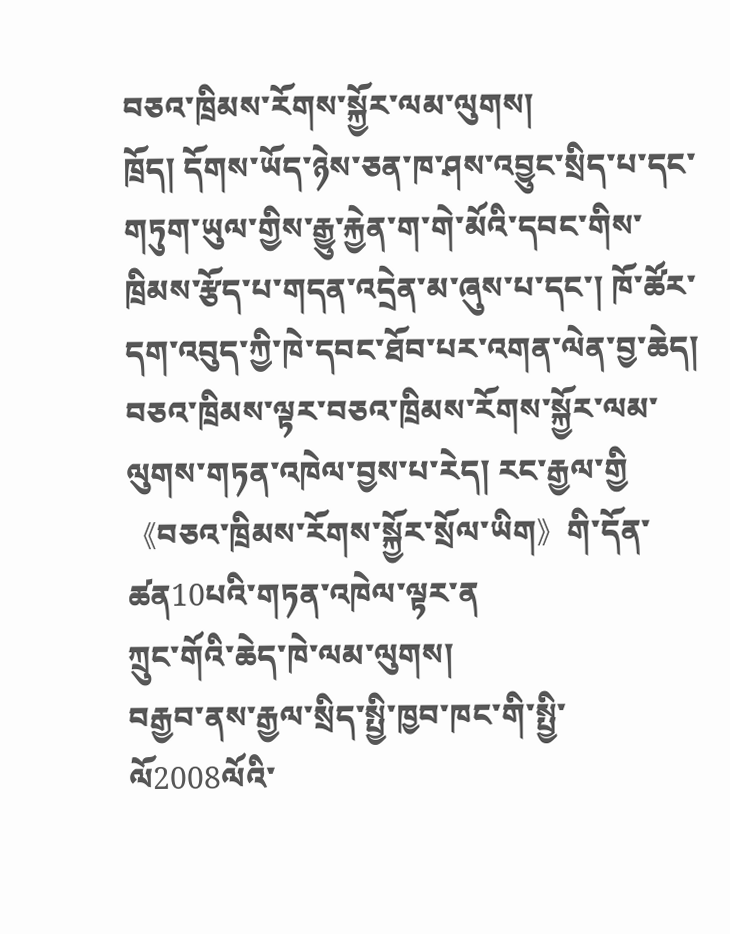བཅའ་ཁྲིམས་རོགས་སྐྱོར་ལམ་ལུགས།
ཁྲོད། དོགས་ཡོད་ཉེས་ཅན་ཁ་ཤས་འབྱུང་སྲིད་པ་དང་གཏུག་ཡུལ་གྱིས་རྒྱུ་རྐྱེན་ག་གེ་མོའི་དབང་གིས་ཁྲིམས་རྩོད་པ་གདན་འདྲེན་མ་ཞུས་པ་དང་། ཁོ་ཚོར་དག་འབུད་ཀྱི་ཁེ་དབང་ཐོབ་པར་འགན་ལེན་བྱ་ཆེད། བཅའ་ཁྲིམས་ལྟར་བཅའ་ཁྲིམས་རོགས་སྐྱོར་ལམ་ལུགས་གཏན་འཁེལ་བྱས་པ་རེད། རང་རྒྱལ་གྱི《བཅའ་ཁྲིམས་རོགས་སྐྱོར་སྲོལ་ཡིག》གི་དོན་ཚན10པའི་གཏན་འཁེལ་ལྟར་ན
ཀྲུང་གོའི་ཆེད་ཁེ་ལམ་ལུགས།
བརྒྱབ་ནས་རྒྱལ་སྲིད་སྤྱི་ཁྱབ་ཁང་གི་སྤྱི་ལོ2008ལོའི་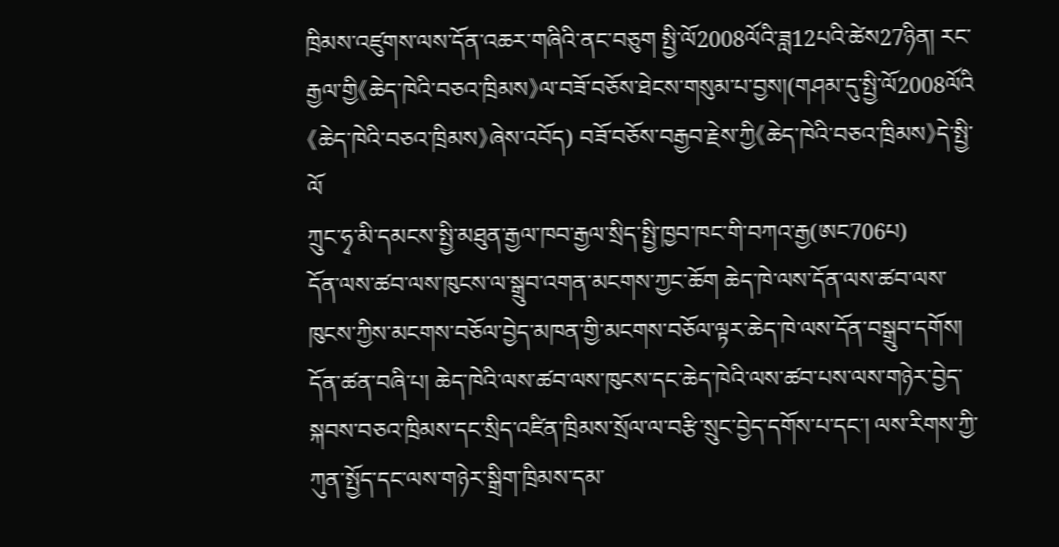ཁྲིམས་འཛུགས་ལས་དོན་འཆར་གཞིའི་ནང་བཅུག སྤྱི་ལོ2008ལོའི་ཟླ12པའི་ཚེས27ཉིན། རང་རྒྱལ་གྱི《ཆེད་ཁེའི་བཅའ་ཁྲིམས》ལ་བཟོ་བཅོས་ཐེངས་གསུམ་པ་བྱས།(གཤམ་དུ་སྤྱི་ལོ2008ལོའི《ཆེད་ཁེའི་བཅའ་ཁྲིམས》ཞེས་འབོད) བཟོ་བཅོས་བརྒྱབ་རྗེས་ཀྱི《ཆེད་ཁེའི་བཅའ་ཁྲིམས》དེ་སྤྱི་ལོ
ཀྲུང་ཧྭ་མི་དམངས་སྤྱི་མཐུན་རྒྱལ་ཁབ་རྒྱལ་སྲིད་སྤྱི་ཁྱབ་ཁང་གི་བཀའ་རྒྱ(ཨང706པ)
དོན་ལས་ཚབ་ལས་ཁུངས་ལ་སྒྲུབ་འགན་མངགས་ཀྱང་ཆོག ཆེད་ཁེ་ལས་དོན་ལས་ཚབ་ལས་ཁུངས་ཀྱིས་མངགས་བཅོལ་བྱེད་མཁན་གྱི་མངགས་བཅོལ་ལྟར་ཆེད་ཁེ་ལས་དོན་བསྒྲུབ་དགོས། དོན་ཚན་བཞི་པ། ཆེད་ཁེའི་ལས་ཚབ་ལས་ཁུངས་དང་ཆེད་ཁེའི་ལས་ཚབ་པས་ལས་གཉེར་བྱེད་སྐབས་བཅའ་ཁྲིམས་དང་སྲིད་འཛིན་ཁྲིམས་སྲོལ་ལ་བརྩི་སྲུང་བྱེད་དགོས་པ་དང་། ལས་རིགས་ཀྱི་ཀུན་སྤྱོད་དང་ལས་གཉེར་སྒྲིག་ཁྲིམས་དམ་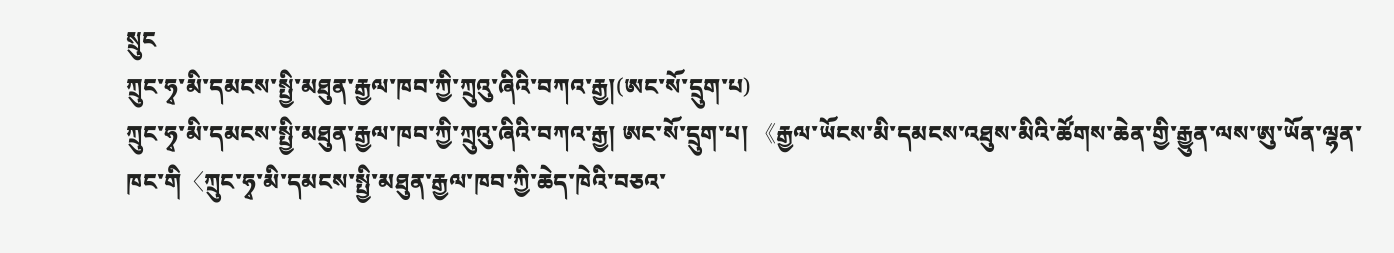སྲུང
ཀྲུང་ཧྭ་མི་དམངས་སྤྱི་མཐུན་རྒྱལ་ཁབ་ཀྱི་ཀྲུའུ་ཞིའི་བཀའ་རྒྱ།(ཨང་སོ་དྲུག་པ)
ཀྲུང་ཧྭ་མི་དམངས་སྤྱི་མཐུན་རྒྱལ་ཁབ་ཀྱི་ཀྲུའུ་ཞིའི་བཀའ་རྒྱ། ཨང་སོ་དྲུག་པ། 《རྒྱལ་ཡོངས་མི་དམངས་འཐུས་མིའི་ཚོགས་ཆེན་གྱི་རྒྱུན་ལས་ཨུ་ཡོན་ལྷན་ཁང་གི〈ཀྲུང་ཧྭ་མི་དམངས་སྤྱི་མཐུན་རྒྱལ་ཁབ་ཀྱི་ཆེད་ཁེའི་བཅའ་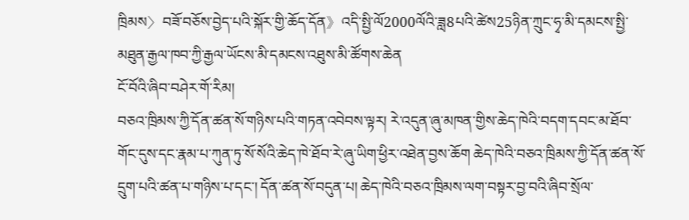ཁྲིམས〉བཟོ་བཅོས་བྱེད་པའི་སྐོར་གྱི་ཆོད་དོན》འདི་སྤྱི་ལོ2000ལོའི་ཟླ8པའི་ཚེས25ཉིན་ཀྲུང་ཧྭ་མི་དམངས་སྤྱི་མཐུན་རྒྱལ་ཁབ་ཀྱི་རྒྱལ་ཡོངས་མི་དམངས་འཐུས་མི་ཚོགས་ཆེན
ངོ་བོའི་ཞིབ་བཤེར་གོ་རིམ།
བཅའ་ཁྲིམས་ཀྱི་དོན་ཚན་སོ་གཉིས་པའི་གཏན་འབེབས་ལྟར། རེ་འདུན་ཞུ་མཁན་གྱིས་ཆེད་ཁེའི་བདག་དབང་མ་ཐོབ་གོང་དུས་དང་རྣམ་པ་ཀུན་ཏུ་སོ་སོའི་ཆེད་ཁེ་ཐོབ་རེ་ཞུ་ཡིག་ཕྱིར་འཐེན་བྱས་ཆོག ཆེད་ཁེའི་བཅའ་ཁྲིམས་ཀྱི་དོན་ཚན་སོ་དྲུག་པའི་ཚན་པ་གཉིས་པ་དང་། དོན་ཚན་སོ་བདུན་པ། ཆེད་ཁེའི་བཅའ་ཁྲིམས་ལག་བསྟར་བྱ་བའི་ཞིབ་སྲོལ་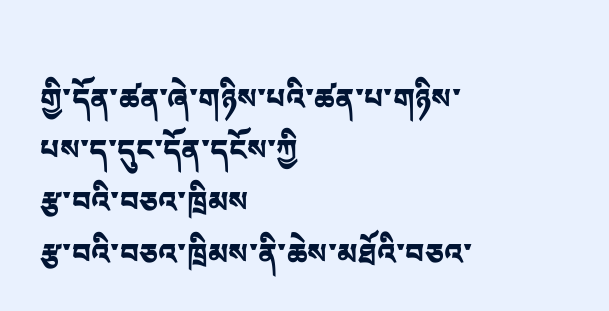གྱི་དོན་ཚན་ཞེ་གཉིས་པའི་ཚན་པ་གཉིས་པས་ད་དུང་དོན་དངོས་ཀྱི
རྩ་བའི་བཅའ་ཁྲིམས
རྩ་བའི་བཅའ་ཁྲིམས་ནི་ཆེས་མཐོའི་བཅའ་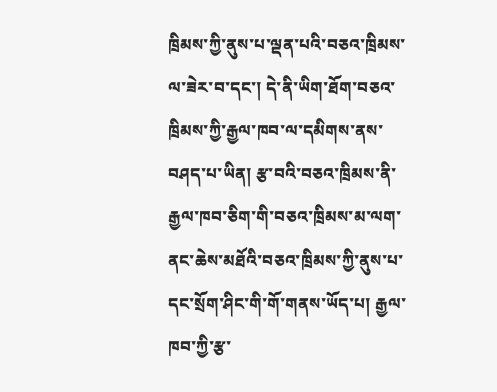ཁྲིམས་ཀྱི་ནུས་པ་ལྡན་པའི་བཅའ་ཁྲིམས་ལ་ཟེར་བ་དང་། དེ་ནི་ཡིག་ཐོག་བཅའ་ཁྲིམས་ཀྱི་རྒྱལ་ཁབ་ལ་དམིགས་ནས་བཤད་པ་ཡིན། རྩ་བའི་བཅའ་ཁྲིམས་ནི་རྒྱལ་ཁབ་ཅིག་གི་བཅའ་ཁྲིམས་མ་ལག་ནང་ཆེས་མཐོའི་བཅའ་ཁྲིམས་ཀྱི་ནུས་པ་དང་སྲོག་ཤིང་གི་གོ་གནས་ཡོད་པ། རྒྱལ་ཁབ་ཀྱི་རྩ་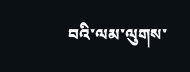བའི་ལམ་ལུགས་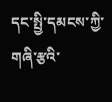དང་སྤྱི་དམངས་ཀྱི་གཞི་རྩའི་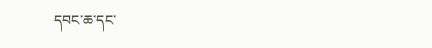དབང་ཆ་དང་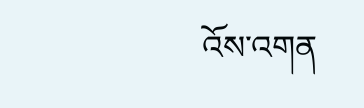འོས་འགན